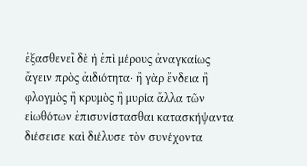ἐξασθενεῖ δὲ ἡ ἐπὶ μέρους ἀναγκαίως ἄγειν πρὸς ἀιδιότητα· ἢ γὰρ ἔνδεια ἢ φλογμὸς ἢ κρυμὸς ἢ μυρία ἄλλα τῶν εἰωθότων ἐπισυνίστασθαι κατασκήψαντα διέσεισε καὶ διέλυσε τὸν συνέχοντα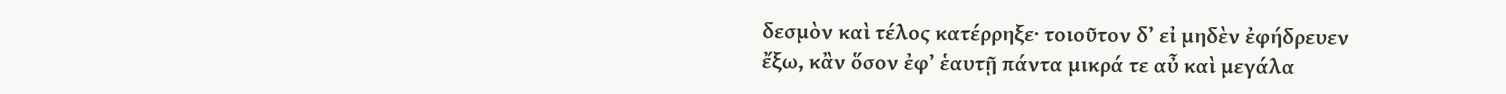δεσμὸν καὶ τέλος κατέρρηξε· τοιοῦτον δ’ εἰ μηδὲν ἐφήδρευεν ἔξω, κἂν ὅσον ἐφ’ ἑαυτῇ πάντα μικρά τε αὖ καὶ μεγάλα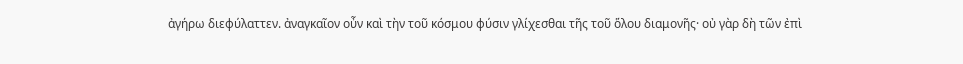ἀγήρω διεφύλαττεν. ἀναγκαῖον οὖν καὶ τὴν τοῦ κόσμου φύσιν γλίχεσθαι τῆς τοῦ ὅλου διαμονῆς· οὐ γὰρ δὴ τῶν ἐπὶ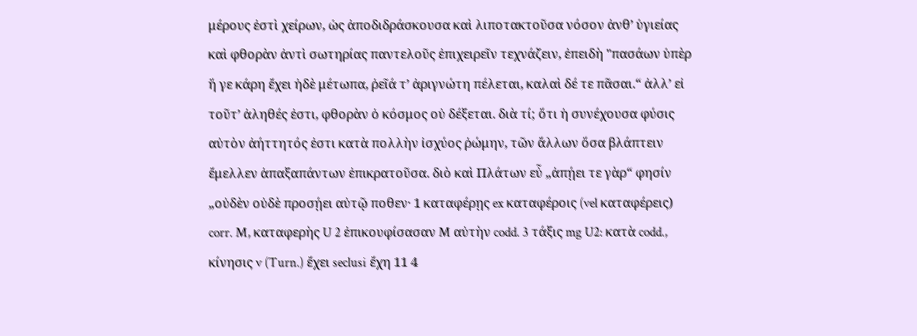μέρους ἐστὶ χείρων, ὡς ἀποδιδράσκουσα καὶ λιποτακτοῦσα νόσον ἀνθ’ ὑγιείας καὶ φθορὰν ἀντὶ σωτηρίας παντελοῦς ἐπιχειρεῖν τεχνάζειν, ἐπειδὴ "πασάων ὑπὲρ ἥ γε κάρη ἔχει ἠδὲ μέτωπα, ῥεῖά τ’ ἀριγνώτη πέλεται, καλαὶ δέ τε πᾶσαι.“ ἀλλ’ εἰ τοῦτ’ ἀληθές ἐστι, φθορὰν ὁ κόσμος οὐ δέξεται. διὰ τί; ὅτι ἡ συνέχουσα φύσις αὐτὸν ἀήττητός ἐστι κατὰ πολλὴν ἰσχύος ῥώμην, τῶν ἄλλων ὅσα βλάπτειν ἔμελλεν ἁπαξαπάντων ἐπικρατοῦσα. διὸ καὶ Πλάτων εὖ „ἀπῄει τε γὰρ“ φησίν „οὐδὲν οὐδὲ προσῄει αὐτῷ ποθεν· 1 καταφέρῃς ex καταφέροις (vel καταφέρεις) corr. M, καταφερὴς U 2 ἐπικουφίσασαν M αὐτὴν codd. 3 τάξις mg U2: κατὰ codd., κίνησις v (Turn.) ἔχει seclusi ἔχη 11 4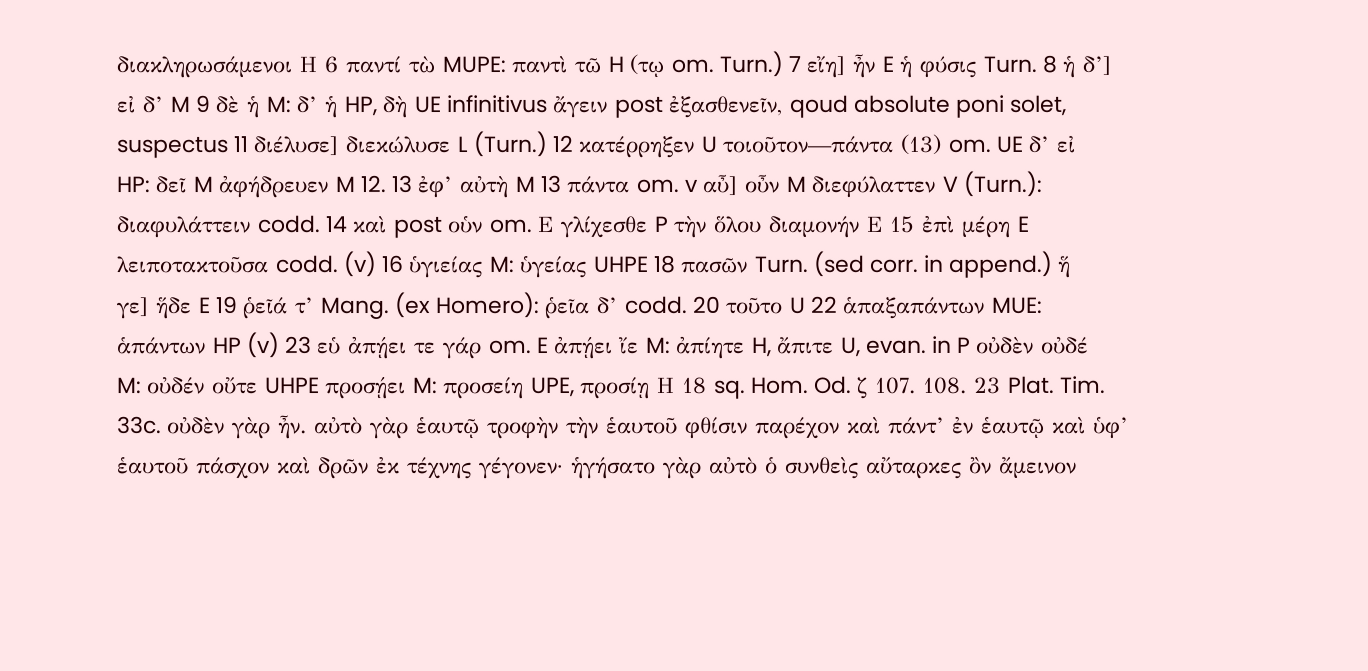διακληρωσάμενοι Η 6 παντί τὼ MUPE: παντὶ τῶ H (τῳ om. Turn.) 7 εἴη] ἦν E ἡ φύσις Turn. 8 ἡ δ’] εἰ δ’ M 9 δὲ ἡ M: δ’ ἡ HP, δὴ UE infinitivus ἄγειν post ἐξασθενεῖν, qoud absolute poni solet, suspectus 11 διέλυσε] διεκώλυσε L (Turn.) 12 κατέρρηξεν U τοιοῦτον—πάντα (13) om. UE δ’ εἰ HP: δεῖ M ἀφήδρευεν M 12. 13 ἐφ’ αὐτὴ M 13 πάντα om. v αὖ] οὖν M διεφύλαττεν V (Turn.): διαφυλάττειν codd. 14 καὶ post οὑν om. Ε γλίχεσθε P τὴν ὅλου διαμονήν Ε 15 ἐπὶ μέρη E λειποτακτοῦσα codd. (v) 16 ὑγιείας M: ὑγείας UHPE 18 πασῶν Turn. (sed corr. in append.) ἥ γε] ἥδε E 19 ῥεῖά τ’ Mang. (ex Homero): ῥεῖα δ’ codd. 20 τοῦτο U 22 ἁπαξαπάντων MUE: ἁπάντων HP (v) 23 εὑ ἀπῄει τε γάρ om. E ἀπῄει ἴε M: ἀπίητε H, ἄπιτε U, evan. in P οὐδὲν οὐδέ M: οὐδέν οὔτε UHPE προσῄει M: προσείη UPE, προσίῃ Η 18 sq. Hom. Od. ζ 107. 108. 23 Plat. Tim. 33c. οὐδὲν γὰρ ἦν. αὐτὸ γὰρ ἑαυτῷ τροφὴν τὴν ἑαυτοῦ φθίσιν παρέχον καὶ πάντ’ ἐν ἑαυτῷ καὶ ὑφ’ ἑαυτοῦ πάσχον καὶ δρῶν ἐκ τέχνης γέγονεν· ἡγήσατο γὰρ αὐτὸ ὁ συνθεὶς αὔταρκες ὂν ἄμεινον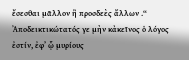ἔσεσθαι μᾶλλον ἢ προσδεὲς ἄλλων .“ Ἀποδεικτικώτατός γε μὴν κἀκεῖνος ὁ λόγος ἐστίν, ἐφ’ ᾧ μυρίους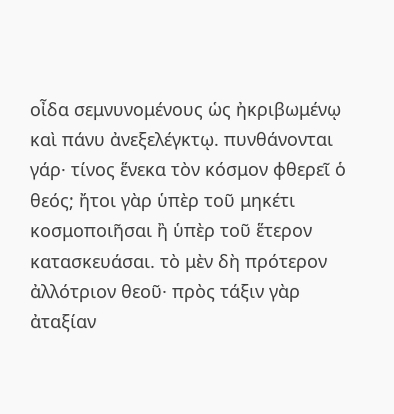οἶδα σεμνυνομένους ὡς ἠκριβωμένῳ καὶ πάνυ ἀνεξελέγκτῳ. πυνθάνονται γάρ· τίνος ἕνεκα τὸν κόσμον φθερεῖ ὁ θεός; ἤτοι γὰρ ὑπὲρ τοῦ μηκέτι κοσμοποιῆσαι ἢ ὑπὲρ τοῦ ἕτερον κατασκευάσαι. τὸ μὲν δὴ πρότερον ἀλλότριον θεοῦ· πρὸς τάξιν γὰρ ἀταξίαν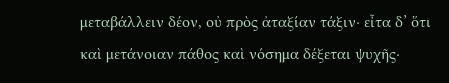μεταβάλλειν δέον, οὐ πρὸς ἀταξίαν τάξιν· εἶτα δ’ ὅτι καὶ μετάνοιαν πάθος καὶ νόσημα δέξεται ψυχῆς·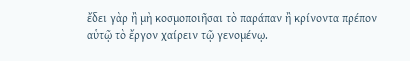ἔδει γὰρ ἢ μὴ κοσμοποιῆσαι τὸ παράπαν ἢ κρίνοντα πρέπον αὑτῷ τὸ ἔργον χαίρειν τῷ γενομένῳ.